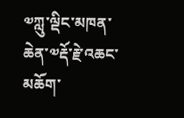༧ཀླུ་ལྡིང་མཁན་ཆེན་༧རྡོ་རྗེ་འཆང་མཆོག་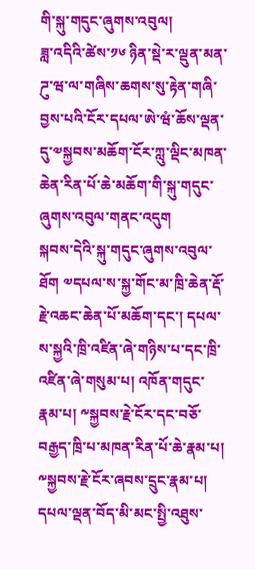གི་སྐུ་གདུང་ཞུགས་འབུལ།
ཟླ་འདིའི་ཚེས་༡༦ ཉིན་སྡེ་ར་ལྡུན་མན་ཌུ་ཝ་ལ་གཞིས་ཆགས་སུ་རྟེན་གཞི་བྱས་པའི་ངོར་དཔལ་ཨེ་ཝཾ་ཆོས་ལྡན་དུ་༧སྐྱབས་མཆོག་ངོར་ཀླུ་ལྡིང་མཁན་ཆེན་རིན་པོ་ཆེ་མཆོག་གི་སྐུ་གདུང་ཞུགས་འབུལ་གནང་འདུག
སྐབས་དེའི་སྐུ་གདུང་ཞུགས་འབུལ་ཐོག ༧དཔལ་ས་སྐྱ་གོང་མ་ཁྲི་ཆེན་རྡོ་རྗེ་འཆང་ཆེན་པོ་མཆོག་དང་། དཔལ་ས་སྐྱའི་ཁྲི་འཛིན་ཞེ་གཉིས་པ་དང་ཁྲི་འཛིན་ཞེ་གསུམ་པ། འཁོན་གདུང་རྣམ་པ། ༸སྐྱབས་རྗེ་ངོར་དང་བཅོ་བརྒྱད་ཁྲི་པ་མཁན་རིན་པོ་ཆེ་རྣམ་པ། ༸སྐྱབས་རྗེ་ངོར་ཞབས་དྲུང་རྣམ་པ། དཔལ་ལྡན་བོད་མི་མང་སྤྱི་འཐུས་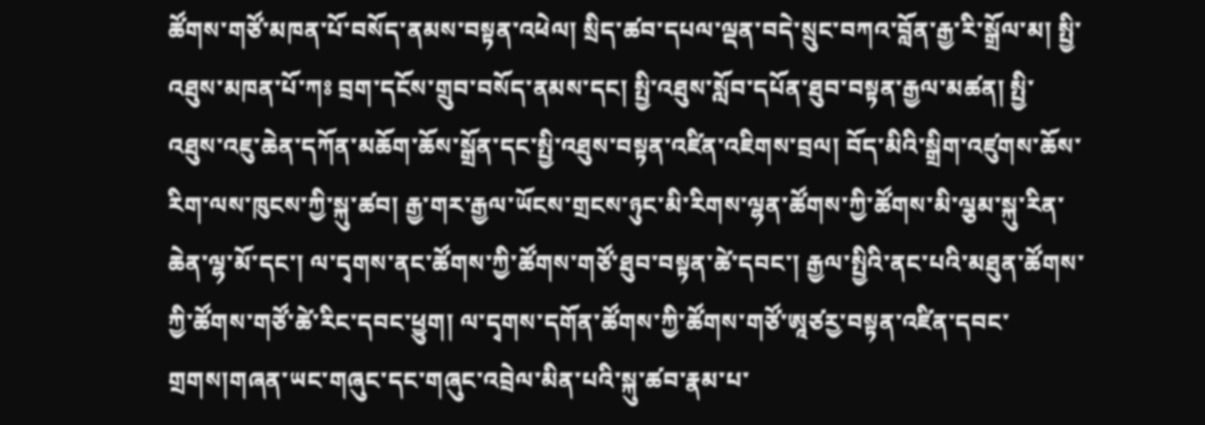ཚོགས་གཙོ་མཁན་པོ་བསོད་ནམས་བསྟན་འཕེལ། སྲིད་ཚབ་དཔལ་ལྡན་བདེ་སྲུང་བཀའ་བློན་རྒྱ་རི་སྒྲོལ་མ། སྤྱི་འཐུས་མཁན་པོ་ཀཿ བྲག་དངོས་གྲུབ་བསོད་ནམས་དང། སྤྱི་འཐུས་སློབ་དཔོན་ཐུབ་བསྟན་རྒྱལ་མཚན། སྤྱི་འཐུས་འཇུ་ཆེན་དཀོན་མཆོག་ཆོས་སྒྲོན་དང་སྤྱི་འཐུས་བསྟན་འཛིན་འཇིགས་བྲལ། བོད་མིའི་སྒྲིག་འཛུགས་ཆོས་རིག་ལས་ཁུངས་ཀྱི་སྐུ་ཚབ། རྒྱ་གར་རྒྱལ་ཡོངས་གྲངས་ཉུང་མི་རིགས་ལྷན་ཚོགས་ཀྱི་ཚོགས་མི་ལྕམ་སྐུ་རིན་ཆེན་ལྷ་མོ་དང་། ལ་དྭགས་ནང་ཚོགས་ཀྱི་ཚོགས་གཙོ་ཐུབ་བསྟན་ཚེ་དབང་། རྒྱལ་སྤྱིའི་ནང་པའི་མཐུན་ཚོགས་ཀྱི་ཚོགས་གཙོ་ཚེ་རིང་དབང་ཕྱུག། ལ་དྭགས་དགོན་ཚོགས་ཀྱི་ཚོགས་གཙོ་ཨཱཙརྱ་བསྟན་འཛིན་དབང་གྲགས།གཞན་ཡང་གཞུང་དང་གཞུང་འབྲེལ་མིན་པའི་སྐུ་ཚབ་རྣམ་པ་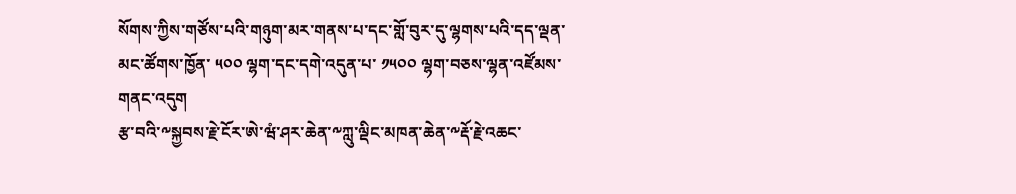སོགས་ཀྱིས་གཙོས་པའི་གཉུག་མར་གནས་པ་དང་གློ་བུར་དུ་ལྷགས་པའི་དད་ལྡན་མང་ཚོགས་ཁྱོན་ ༥༠༠ ལྷག་དང་དགེ་འདུན་པ་ ༡༥༠༠ ལྷག་བཅས་ལྷན་འཛོམས་གནང་འདུག
རྩ་བའི་༸སྐྱབས་རྗེ་ངོར་ཨེ་ཝཾ་ཤར་ཆེན་༸ཀླུ་ལྡིང་མཁན་ཆེན་༸རྡོ་རྗེ་འཆང་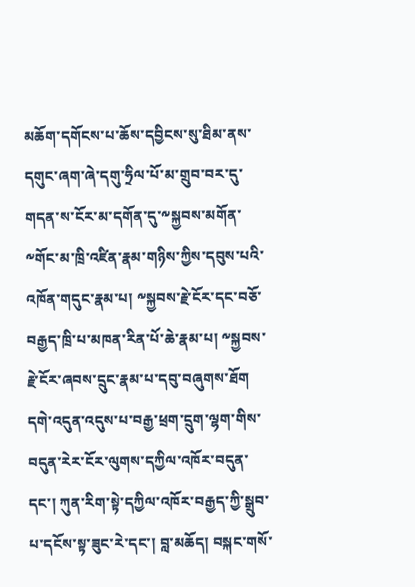མཆོག་དགོངས་པ་ཆོས་དབྱིངས་སུ་ཐིམ་ནས་དགུང་ཞག་ཞེ་དགུ་ཧྲིལ་པོ་མ་གྲུབ་བར་དུ་གདན་ས་ངོར་མ་དགོན་དུ་༸སྐྱབས་མགོན་༸གོང་མ་ཁྲི་འཛིན་རྣམ་གཉིས་ཀྱིས་དབུས་པའི་འཁོན་གདུང་རྣམ་པ། ༸སྐྱབས་རྗེ་ངོར་དང་བཅོ་བརྒྱད་ཁྲི་པ་མཁན་རིན་པོ་ཆེ་རྣམ་པ། ༸སྐྱབས་རྗེ་ངོར་ཞབས་དྲུང་རྣམ་པ་དབུ་བཞུགས་ཐོག དགེ་འདུན་འདུས་པ་བརྒྱ་ཕྲག་དྲུག་ལྷག་གིས་བདུན་རེར་ངོར་ལུགས་དཀྱིལ་འཁོར་བདུན་དང་། ཀུན་རིག་སྟེ་དཀྱིལ་འཁོར་བརྒྱད་ཀྱི་སྒྲུབ་པ་དངོས་སྟ་ཟུང་རེ་དང་། བླ་མཆོད། བསྐང་གསོ་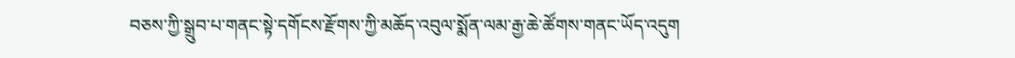བཅས་ཀྱི་སྒྲུབ་པ་གནང་སྟེ་དགོངས་རྫོགས་ཀྱི་མཆོད་འབུལ་སྨོན་ལམ་རྒྱ་ཆེ་ཚོགས་གནང་ཡོད་འདུག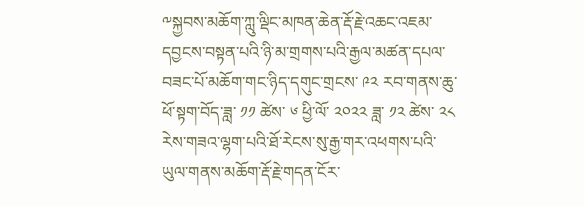༸སྐྱབས་མཆོག་ཀླུ་ལྡིང་མཁན་ཆེན་རྡོ་རྗེ་འཆང་འཇམ་དབྱངས་བསྟན་པའི་ཉི་མ་གྲགས་པའི་རྒྱལ་མཚན་དཔལ་བཟང་པོ་མཆོག་གང་ཉིད་དགུང་གྲངས་ ༩༢ རབ་གནས་ཆུ་ཕོ་སྟག་བོད་ཟླ་ ༡༡ ཚེས་ ༦ ཕྱི་ལོ་ ༢༠༢༢ ཟླ་ ༡༢ ཚེས་ ༢༨ རེས་གཟའ་ལྷག་པའི་ཐོ་རེངས་སུ་རྒྱ་གར་འཕགས་པའི་ཡུལ་གནས་མཆོག་རྡོ་རྗེ་གདན་ངོར་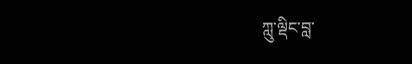ཀླུ་ལྡིང་བླ་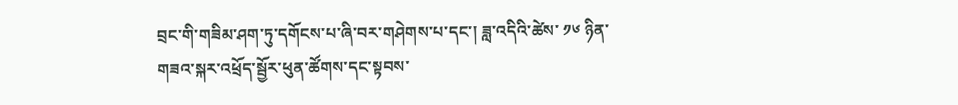བྲང་གི་གཟིམ་ཤག་ཏུ་དགོངས་པ་ཞི་བར་གཤེགས་པ་དང་། ཟླ་འདིའི་ཚེས་ ༡༦ ཉིན་གཟའ་སྐར་འཕྲོད་སྦྱོར་ཕུན་ཚོགས་དང་སྟབས་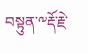བསྟུན་༸རྡོ་རྗེ་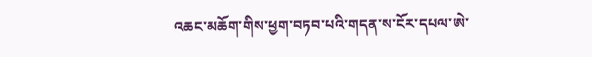འཆང་མཆོག་གིས་ཕྱག་བཏབ་པའི་གདན་ས་ངོར་དཔལ་ཨེ་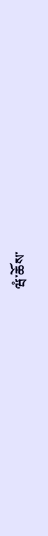ཝཾ་ཆོས་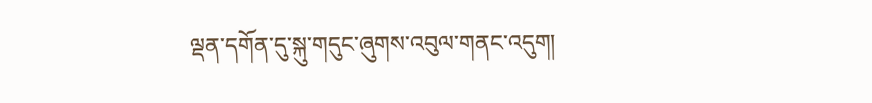ལྡན་དགོན་དུ་སྐུ་གདུང་ཞུགས་འབུལ་གནང་འདུག།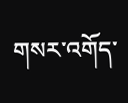གསར་འགོད་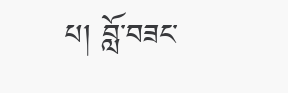པ། བློ་བཟང་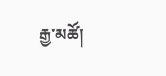རྒྱ་མཚོ།